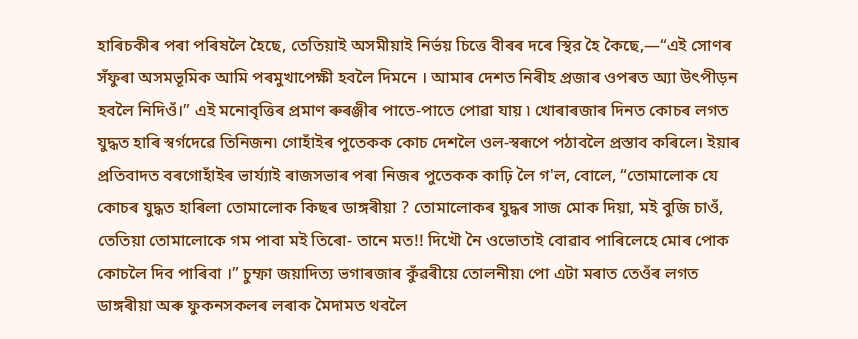হাৰিচকীৰ পৰা পৰিষলৈ হৈছে, তেতিয়াই অসমীয়াই নিৰ্ভয় চিত্তে বীৰৰ দৰে স্থির হৈ কৈছে,—“এই সোণৰ সঁফুৰা অসমভূমিক আমি পৰমুখাপেক্ষী হবলৈ দিমনে । আমাৰ দেশত নিৰীহ প্ৰজাৰ ওপৰত অ্যা উৎপীড়ন হবলৈ নিদিওঁ।” এই মনোবৃত্তিৰ প্ৰমাণ ৰুৰঞ্জীৰ পাতে-পাতে পোৱা যায় ৷ খোৰাৰজাৰ দিনত কোচৰ লগত যুদ্ধত হাৰি স্বৰ্গদেৱে তিনিজন৷ গোহাঁইৰ পুতেকক কোচ দেশলৈ ওল-স্বৰূপে পঠাবলৈ প্রস্তাব কৰিলে। ইয়াৰ প্ৰতিবাদত বৰগোহাঁইৰ ভাৰ্য্যাই ৰাজসভাৰ পৰা নিজৰ পুতেকক কাঢ়ি লৈ গ'ল, বোলে, “তোমালোক যে কোচৰ যুদ্ধত হাৰিলা তোমালোক কিছৰ ডাঙ্গৰীয়া ? তোমালোকৰ যুদ্ধৰ সাজ মোক দিয়া, মই বুজি চাওঁ, তেতিয়া তোমালোকে গম পাবা মই তিৰো- তানে মত!! দিখৌ নৈ ওভোতাই বোৱাব পাৰিলেহে মোৰ পোক কোচলৈ দিব পাৰিবা ।” চুম্ফা জয়াদিত্য ভগাৰজাৰ কুঁৱৰীয়ে তোলনীয়৷ পো এটা মৰাত তেওঁৰ লগত ডাঙ্গৰীয়া অৰু ফুকনসকলৰ লৰাক মৈদামত থবলৈ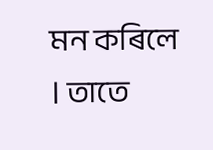মন কৰিলে । তাতে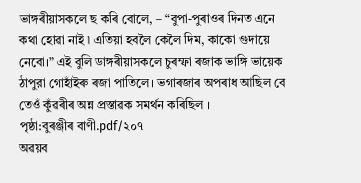ভাঙ্গৰীয়াসকলে ছ কৰি বোলে, – “বুপা-পুৰাওৰ দিনত এনে কথা হোৱা নাই ৷ এতিয়া হবলৈ কেলৈ দিম, কাকো গুদায়ে নেবো।” এই বুলি ডাঙ্গৰীয়াসকলে চুৰম্ফা ৰজাক ভাঙ্গি ভায়েক ঠাপুরা গোহাঁইৰু ৰজা পাতিলে। ভগাৰজাৰ অপৰাধ আছিল বে তেওঁ কুঁৱৰীৰ অন্ন প্রস্তাৱক সমর্থন কৰিছিল ।
পৃষ্ঠা:বুৰঞ্জীৰ বাণী.pdf/২০৭
অৱয়ব